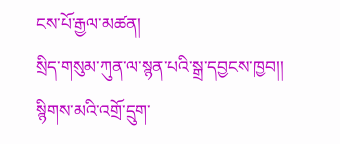ངས་པོ་རྒྱལ་མཚན།
སྲིད་གསུམ་ཀུན་ལ་སྙན་པའི་སྒྲ་དབྱངས་ཁྱབ།།
སྙིགས་མའི་འགྲོ་དྲུག་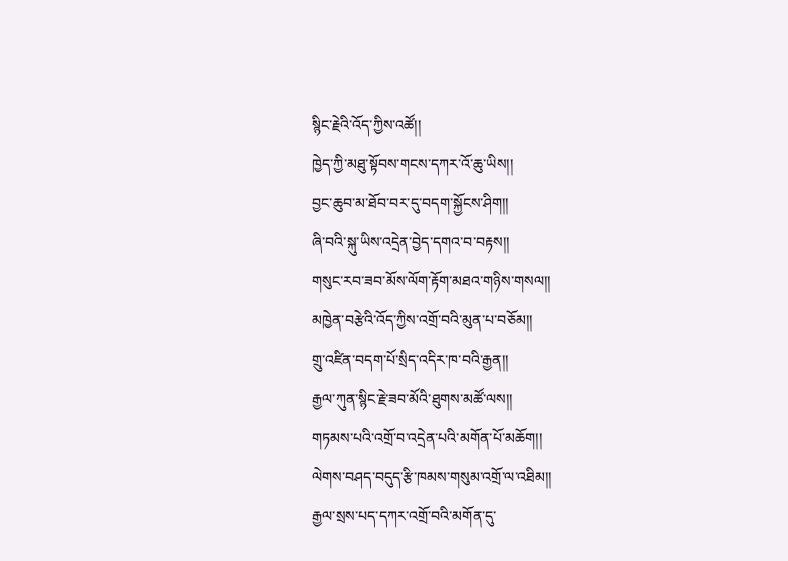སྙིང་རྗེའི་འོད་ཀྱིས་འཚོ།།
ཁྱེད་ཀྱི་མཐུ་སྟོབས་གངས་དཀར་འོ་ཆུ་ཡིས།།
བྱང་ཆུབ་མ་ཐོབ་བར་དུ་བདག་སྐྱོངས་ཤིག།།
ཞི་བའི་སྐུ་ཡིས་འདྲེན་བྱེད་དགའ་བ་བརྟས།།
གསུང་རབ་ཟབ་མོས་ལོག་རྟོག་མཐའ་གཉིས་གསལ།།
མཁྱེན་བརྩེའི་འོད་ཀྱིས་འགྲོ་བའི་མུན་པ་བཅོམ།།
གྲུ་འཛིན་བདག་པོ་སྲིད་འདིར་ཁ་བའི་རྒྱན།།
རྒྱལ་ཀུན་སྙིང་རྗེ་ཟབ་མོའི་ཐུགས་མཚོ་ལས།།
གཏམས་པའི་འགྲོ་བ་འདྲེན་པའི་མགོན་པོ་མཆོག།།
ལེགས་བཤད་བདུད་རྩི་ཁམས་གསུམ་འགྲོ་ལ་འཐིམ།།
རྒྱལ་སྲས་པད་དཀར་འགྲོ་བའི་མགོན་དུ་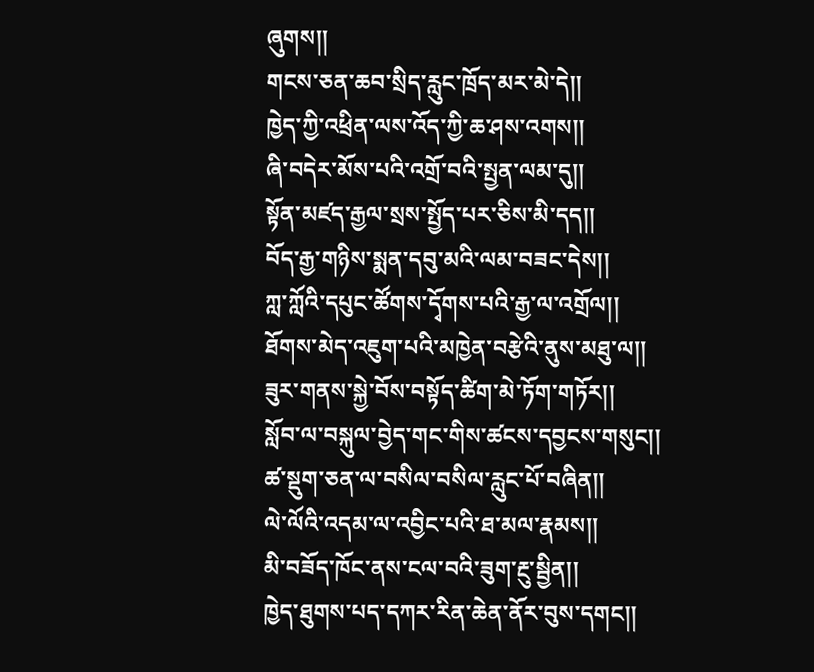ཞུགས།།
གངས་ཅན་ཆབ་སྲིད་རླུང་ཁྲོད་མར་མེ་དེ།།
ཁྱེད་ཀྱི་འཕྲིན་ལས་འོད་ཀྱི་ཆ་ཤས་འགས།།
ཞི་བདེར་མོས་པའི་འགྲོ་བའི་སྤྱན་ལམ་དུ།།
སྟོན་མཛད་རྒྱལ་སྲས་སྤྱོད་པར་ཅིས་མི་དད།།
བོད་རྒྱ་གཉིས་སྨན་དབུ་མའི་ལམ་བཟང་དེས།།
ཀླ་ཀློའི་དཔུང་ཚོགས་དྭོགས་པའི་རྒྱ་ལ་འགྲོལ།།
ཐོགས་མེད་འཇུག་པའི་མཁྱེན་བརྩེའི་ནུས་མཐུ་ལ།།
ཟུར་གནས་སྐྱེ་བོས་བསྟོད་ཚིག་མེ་ཏོག་གཏོར།།
སློབ་ལ་བསྐུལ་བྱེད་གང་གིས་ཚངས་དབྱངས་གསུང།།
ཚ་སྡུག་ཅན་ལ་བསིལ་བསིལ་རླུང་པོ་བཞིན།།
ལེ་ལོའི་འདམ་ལ་འབྱིང་པའི་ཐ་མལ་རྣམས།།
མི་བཟོད་ཁོང་ནས་ངལ་བའི་ཟུག་རྔུ་སྦྱིན།།
ཁྱེད་ཐུགས་པད་དཀར་རིན་ཆེན་ནོར་བུས་དགང།།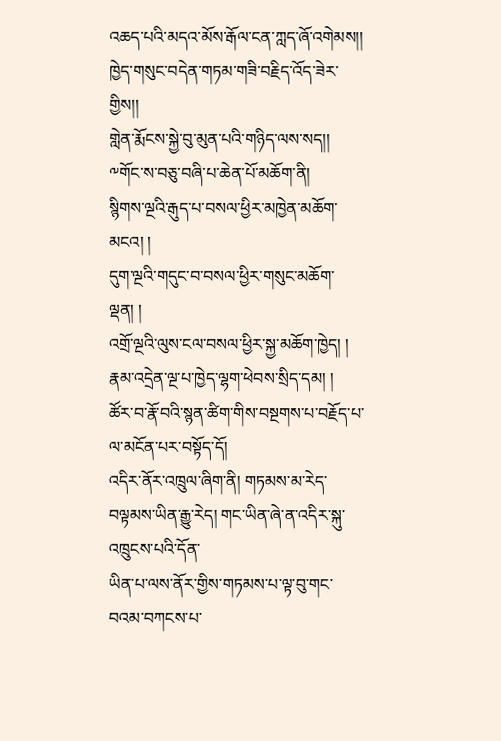འཆད་པའི་མདའ་མོས་རྒོལ་ངན་ཀླད་ཞོ་འགེམས།།
ཁྱེད་གསུང་བདེན་གཏམ་གཟི་བརྗིད་འོད་ཟེར་གྱིས།།
གླེན་རྨོངས་སྐྱེ་བུ་མུན་པའི་གཉིད་ལས་སད།།
༸གོང་ས་བཅུ་བཞི་པ་ཆེན་པོ་མཆོག་ནི།
སྙིགས་ལྔའི་རྒུད་པ་བསལ་ཕྱིར་མཁྱེན་མཆོག་མངའ། །
དུག་ལྔའི་གདུང་བ་བསལ་ཕྱིར་གསུང་མཆོག་ལྡན། །
འགྲོ་ལྔའི་ལུས་ངལ་བསལ་ཕྱིར་སྐྱ་མཆོག་ཁྱེད། །
རྣམ་འདྲེན་ལྔ་པ་ཁྱེད་ལྷག་ཕེབས་སྲིད་དམ། །
ཚོར་བ་རྣོ་བའི་སྙན་ཚིག་གིས་བསྔགས་པ་བརྗོད་པ་ལ་མངོན་པར་བསྟོད་དོ།
འདིར་ནོར་འཁྲུལ་ཞིག་ནི། གཏམས་མ་རེད་བལྟམས་ཡིན་རྒྱུ་རེད། གང་ཡིན་ཞེ་ན་འདིར་སྐུ་འཁྲུངས་པའི་དོན་
ཡིན་པ་ལས་ནོར་གྱིས་གཏམས་པ་ལྟ་བུ་གང་བའམ་བཀངས་པ་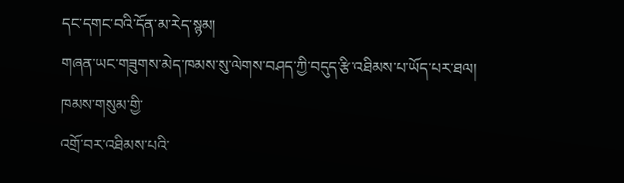དང་དགང་བའི་དོན་མ་རེད་སྙམ།
གཞན་ཡང་གཟུགས་མེད་ཁམས་སུ་ལེགས་བཤད་ཀྱི་བདུད་རྩི་འཐིམས་པ་ཡོད་པར་ཐལ། ཁམས་གསུམ་གྱི་
འགྲོ་བར་འཐིམས་པའི་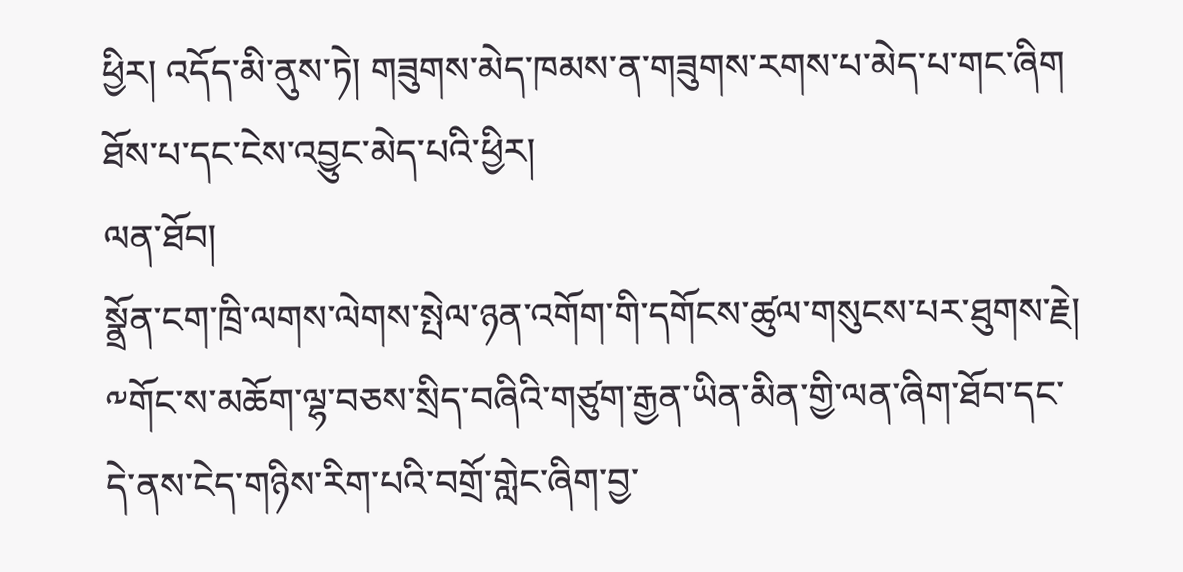ཕྱིར། འདོད་མི་ནུས་ཏེ། གཟུགས་མེད་ཁམས་ན་གཟུགས་རགས་པ་མེད་པ་གང་ཞིག ཐོས་པ་དང་ངེས་འབྱུང་མེད་པའི་ཕྱིར།
ལན་ཐོབ།
སྣྲོན་ངག་ཁྲི་ལགས་ལེགས་སྤེལ་ཉན་འགོག་གི་དགོངས་ཚུལ་གསུངས་པར་ཐུགས་རྗེ།
༸གོང་ས་མཆོག་ལྷ་བཅས་སྲིད་བཞིའི་གཙུག་རྒྱན་ཡིན་མིན་གྱི་ལན་ཞིག་ཐོབ་དང་དེ་ནས་ངེད་གཉིས་རིག་པའི་བགྲོ་གླེང་ཞིག་བྱ་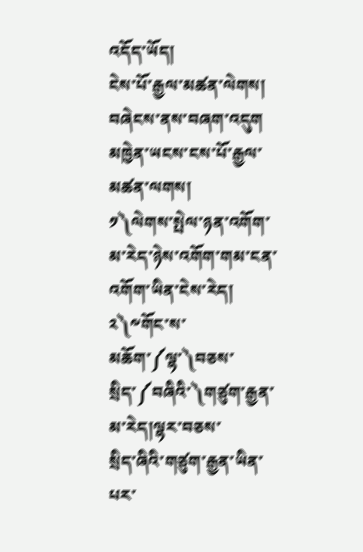འདོད་ཡོད།
ངེས་པོ་རྒྱལ་མཚན་ལེགས། བཞེངས་ནས་བཞག་འདུག
མཁྱེན་ཡངས་ངས་པོ་རྒྱལ་མཚན་ལགས།
༡༽ལེགས་སྤེལ་ཉན་འགོག་མ་རེད་ཉེས་འགོག་གམ་ངན་འགོག་ཡིན་ངེས་རེད།
༢༽༸གོང་ས་མཆོག་༼ལྷ་༽བཅས་སྲིད་༼བཞིའི་༽གཙུག་རྒྱན་མ་རེད།ལྷར་བཅས་
སྲིད་ཞིའི་གཙུག་རྒྱན་ཡིན་པར་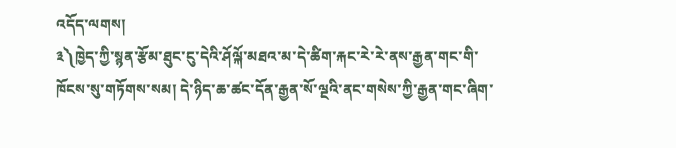འདོད་ལགས།
༣༽ཁྱེད་ཀྱི་སྙན་རྩོམ་ཐུང་ངུ་དེའི་ཤོལྐོ་མཐའ་མ་དེ་ཚིག་རྐང་རེ་རེ་ནས་རྒྱན་གང་གི་ཁོངས་སུ་གཏོགས་སམ། དེ་ཉིད་ཆ་ཚང་དོན་རྒྱན་སོ་ལྔའི་ནང་གསེས་ཀྱི་རྒྱན་གང་ཞིག་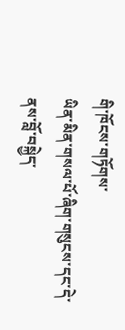གི་ཁོངས་གཏོགས་
ཡིན་མིན་གསལ་པོ་ཞིག་གསུངས་དང་དེ་ནས་བློ་བསྐྱེད་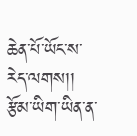ཆེན་པོ་ཡོང་ས་
རེད་ལགས།།
རྩོམ་ཡིག་ཡིན་ན་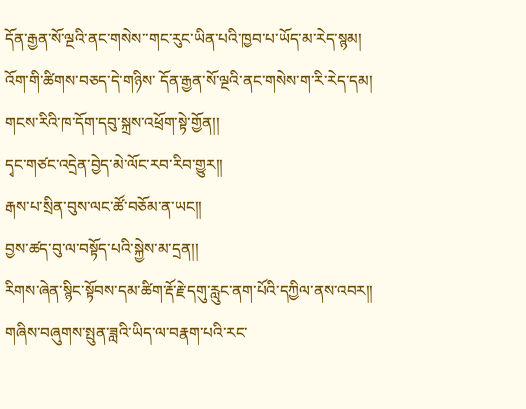དོན་རྒྱན་སོ་ལྔའི་ནང་གསེས་་གང་རུང་ཡིན་པའི་ཁྱབ་པ་ཡོད་མ་རེད་སྙམ།
འོག་གི་ཚིགས་བཅད་དེ་གཉིས་ དོན་རྒྱན་སོ་ལྔའི་ནང་གསེས་ག་རི་རེད་དམ།
གངས་རིའི་ཁ་དོག་དབུ་སྐྲས་འཕྲོག་སྟེ་གྱོན།།
དྭང་གཙང་འདྲེན་བྱེད་མེ་ལོང་རབ་རིབ་གྱུར།།
རྒས་པ་སྲིན་བུས་ལང་ཚོ་བཅོམ་ན་ཡང།།
བྱས་ཚད་བུ་ལ་བསྟོད་པའི་སྐྱེས་མ་དྲན།།
རིགས་ཞེན་སྙིང་སྟོབས་དམ་ཚིག་རྡོ་རྗེ་དགུ་རླུང་ནག་པོའི་དཀྱིལ་ནས་འབར།།
གཞིས་བཞུགས་སྤུན་ཟླའི་ཡིད་ལ་བརྣག་པའི་རང་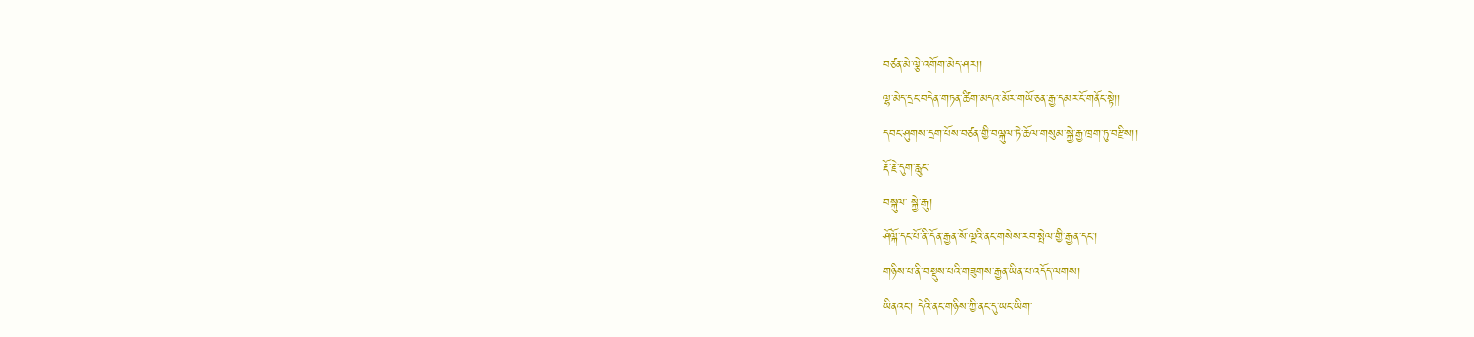བཙན་མེ་ལྕེ་འགོག་མེད་ཤར།།
ལྷ་མེད་དྲང་བདེན་གཏན་ཚིག་མདའ་མོར་གཡོ་ཅན་རྒྱ་དམར་ངོ་གནོང་སྟེ།།
དབང་ཤུགས་དྲག་པོས་བཙན་གྱི་བལྐུལ་ཏེ་ཆོལ་གསུམ་སྐྱེ་རྒྱ་ཁྲག་ཏུ་བརྫིས།།
རྡོ་རྗེ་དུག་རླུང་
བསྐུལ་ སྐྱེ་རྒུ།
ཤོལྐོ་དང་པོ་ནི་དོན་རྒྱན་སོ་ལྔའི་ནང་གསེས་རབ་སྤེལ་གྱི་རྒྱན་དང་།
གཉིས་པ་ནི་བསྡུས་པའི་གཟུགས་རྒྱན་ཡིན་པ་འདོད་ལགས།
ཡིནའང་། དེའི་ནང་གཉིས་ཀྱི་ནང་དུ་ཡང་ཡིག་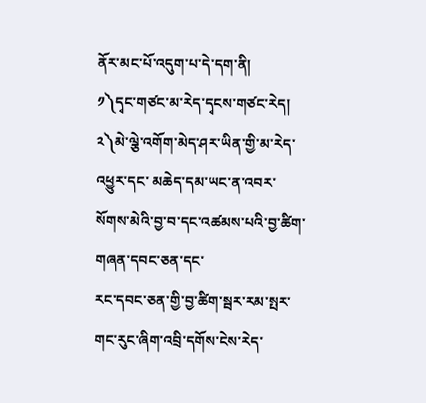ནོར་མང་པོ་འདུག་པ་དེ་དག་ནི།
༡༽དྭང་གཙང་མ་རེད་དྭངས་གཙང་རེད།
༢༽མེ་ལྕེ་འགོག་མེད་ཤར་ཡིན་གྱི་མ་རེད་འཕྱུར་དང་ མཆེད་དམ་ཡང་ན་འབར་སོགས་མེའི་བྱ་བ་དང་འཚམས་པའི་བྱ་ཚིག་གཞན་དབང་ཅན་དང་
རང་དབང་ཅན་གྱི་བྱ་ཚིག་སྦར་རམ་སྤར་གང་རུང་ཞིག་འབྲི་དགོས་ངེས་རེད་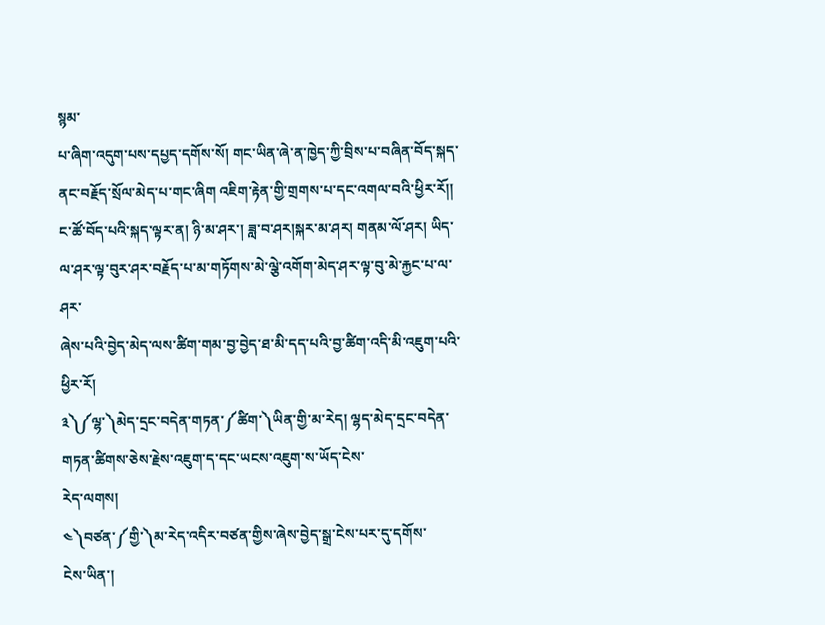སྙམ་
པ་ཞིག་འདུག་པས་དཔྱད་དགོས་སོ། གང་ཡིན་ཞེ་ན་ཁྱེད་ཀྱི་བྲིས་པ་བཞིན་བོད་སྐད་ནང་བརྗོད་སྲོལ་མེད་པ་གང་ཞིག འཇིག་རྟེན་གྱི་གྲགས་པ་དང་འགལ་བའི་ཕྱིར་རོ།། ང་ཚོ་བོད་པའི་སྐད་ལྟར་ན། ཉི་མ་ཤར་། ཟླ་བ་ཤར།སྐར་མ་ཤར། གནམ་ལོ་ཤར། ཡིད་ལ་ཤར་ལྟ་བུར་ཤར་བརྗོད་པ་མ་གཏོགས་མེ་ལྕེ་འགོག་མེད་ཤར་ལྟ་བུ་མེ་རྐྱང་པ་ལ་ཤར་
ཞེས་པའི་བྱེད་མེད་ལས་ཚིག་གམ་བྱ་བྱེད་ཐ་མི་དད་པའི་བྱ་ཚིག་འདི་མི་འཇུག་པའི་
ཕྱིར་རོ།
༣༽༼ལྷ་༽མེད་དྲང་བདེན་གཏན་༼ཚིག་༽ཡིན་གྱི་མ་རེད། ལྷད་མེད་དྲང་བདེན་གཏན་ཚིགས་ཅེས་རྗེས་འཇུག་ད་དང་ཡངས་འཇུག་ས་ཡོད་ངེས་
རེད་ལགས།
༤༽བཙན་༼གྱི་༽མ་རེད་འདིར་བཙན་གྱིས་ཞེས་བྱེད་སྒྲ་ངེས་པར་དུ་དགོས་
ངེས་ཡིན་།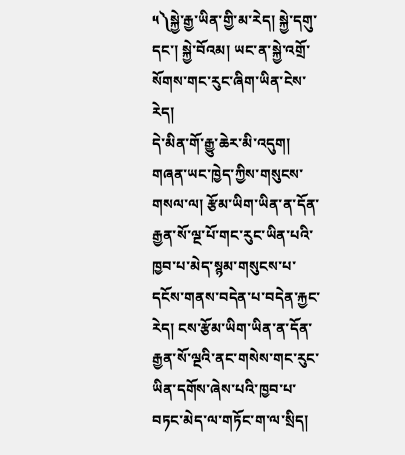༥༽སྐྱེ་རྒྱ་ཡིན་གྱི་མ་རེད། སྐྱེ་དགུ་དང་། སྐྱེ་བོའམ། ཡང་ན་སྐྱེ་འགྲོ་སོགས་གང་རུང་ཞིག་ཡིན་ངེས་རེད།
དེ་མིན་གོ་རྒྱུ་ཆེར་མི་འདུག།
གཞན་ཡང་ཁྱེད་ཀྱིས་གསུངས་གསལ་ལ། རྩོམ་ཡིག་ཡིན་ན་དོན་རྒྱན་སོ་ལྔ་པོ་གང་རུང་ཡིན་པའི་ཁྱབ་པ་མེད་སྙམ་གསུངས་པ་དངོས་གནས་བདེན་པ་བདེན་རྐྱང་རེད། ངས་རྩོམ་ཡིག་ཡིན་ན་དོན་རྒྱན་སོ་ལྔའི་ནང་གསེས་གང་རུང་ཡིན་དགོས་ཞེས་པའི་ཁྱབ་པ་བཏང་མེད་ལ་གཏོང་ག་ལ་སྲིད།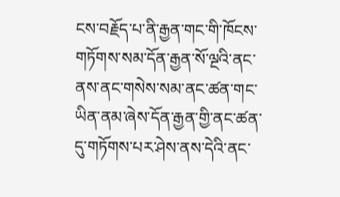ངས་བརྗོད་པ་ནི་རྒྱན་གང་གི་ཁོངས་གཏོགས་སམ་དོན་རྒྱན་སོ་ལྔའི་ནང་ནས་ནང་གསེས་སམ་ནང་ཚན་གང་ཡིན་ནམ་ཞེས་དོན་རྒྱན་གྱི་ནང་ཚན་དུ་གཏོགས་པར་ཤེས་ནས་དེའི་ནང་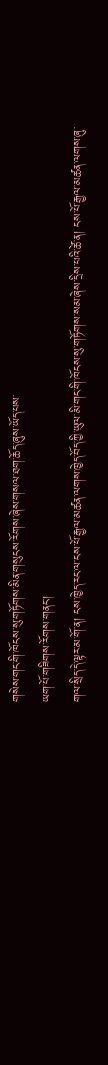གསེས་གང་གི་ཁོངས་སུ་གཏོགས་མིན་གསུངས་རོགས་ཞེས་གསལ་ཐག་ཆོད་ཞུས་ཡོད་པས་
ཡག་པོ་གཟིགས་རོགས་གནང་།
གལ་སྲིད་དེ་ལྟར་མ་གོ་ན། ངས་ཁྱེད་རང་ལ་ངས་པོ་རྒྱལ་མཚན་ལགས་ཁྱེད་བོད་ཀྱི་ཡུལ་མི་གང་གི་ཁོངས་སུ་གཏོགས་སམ་ཞེས་དྲིས་པའི་ཚེ་ན། ངས་པོ་རྒྱལ་མཚན་ལགས་ཞུ་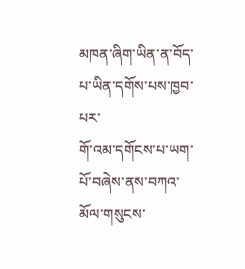མཁན་ཞིག་ཡིན་ན་བོད་པ་ཡིན་དགོས་པས་ཁྱབ་པར་
གོ་འམ་དགོངས་པ་ཡག་པོ་བཞེས་ནས་བཀའ་མོལ་གསུངས་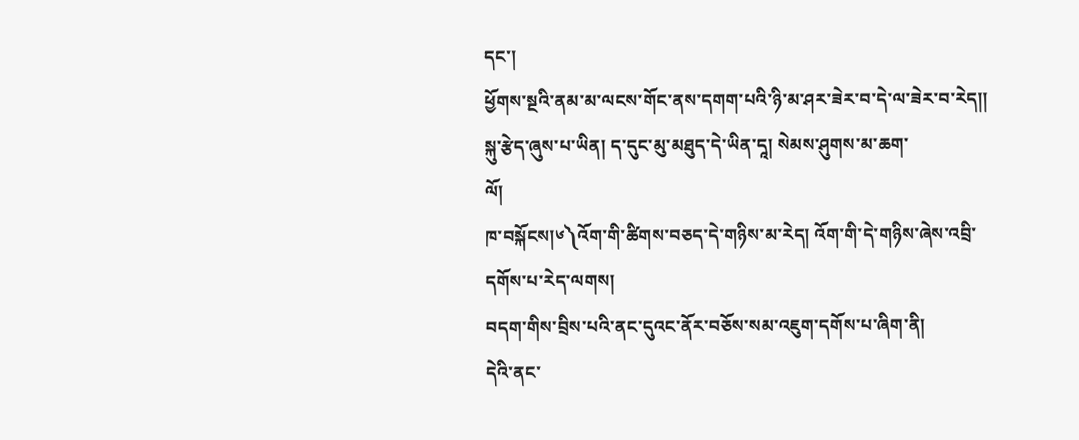དང་།
ཕྱོགས་སྔའི་ནམ་མ་ལངས་གོང་ནས་དགག་པའི་ཉི་མ་ཤར་ཟེར་བ་དེ་ལ་ཟེར་བ་རེད།།
སྐུ་རྩེད་ཞུས་པ་ཡིན། ད་དུང་མུ་མཐུད་དེ་ཡིན་དཱ། སེམས་ཤུགས་མ་ཆག་
ལོ།
ཁ་བསྐོངས།༦༽འོག་གི་ཚིགས་བཅད་དེ་གཉིས་མ་རེད། འོག་གི་དེ་གཉིས་ཞེས་འབྲི་དགོས་པ་རེད་ལགས།
བདག་གིས་བྲིས་པའི་ནང་དུའང་ནོར་བཅོས་སམ་འཇུག་དགོས་པ་ཞིག་ནི།
དེའི་ནང་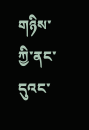གཉིས་ཀྱི་ནང་དུའང་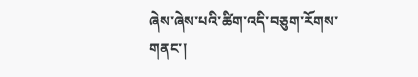ཞེས་ཞེས་པའི་ཚིག་འདི་བཅུག་རོགས་གནང་།